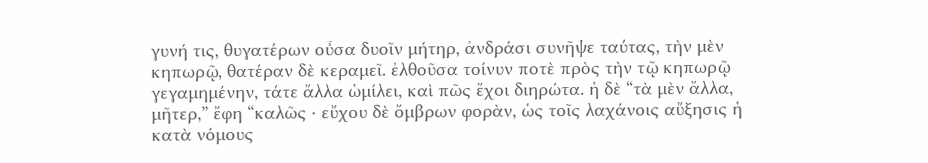γυνή τις, θυγατέρων οὖσα δυοῖν μήτηρ, ἀνδράσι συνῆψε ταύτας, τὴν μὲν κηπωρῷ, θατέραν δὲ κεραμεῖ. ἐλθοῦσα τοίνυν ποτὲ πρὸς τὴν τῷ κηπωρῷ γεγαμημένην, τάτε ἄλλα ὡμίλει, καὶ πῶς ἔχοι διηρώτα. ἡ δὲ “τὰ μὲν ἄλλα, μῆτερ,” ἔφη “καλῶς · εὔχου δὲ ὄμβρων φορὰν, ὡς τοῖς λαχάνοις αὔξησις ἡ κατὰ νόμους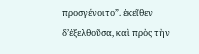προσγένοιτο”. ἐκεῖθεν δ’ἐξελθοῦσα, καὶ πρὸς τὴν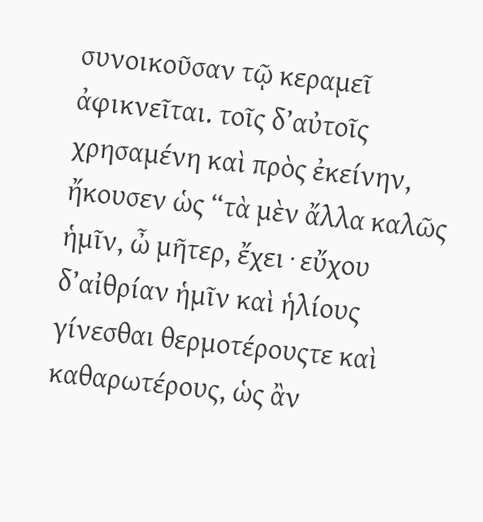συνοικοῦσαν τῷ κεραμεῖ ἀφικνεῖται. τοῖς δ’αὐτοῖς χρησαμένη καὶ πρὸς ἐκείνην, ἤκουσεν ὡς “τὰ μὲν ἄλλα καλῶς ἡμῖν, ὦ μῆτερ, ἔχει · εὔχου δ’αἰθρίαν ἡμῖν καὶ ἡλίους γίνεσθαι θερμοτέρουςτε καὶ καθαρωτέρους, ὡς ἂν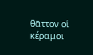θᾶττον οἱ κέραμοι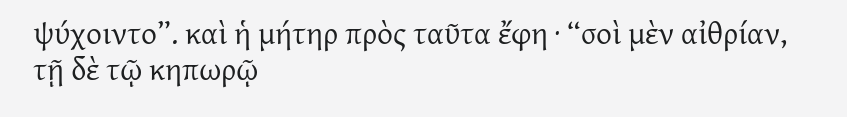ψύχοιντο”. καὶ ἡ μήτηρ πρὸς ταῦτα ἔφη · “σοὶ μὲν αἰθρίαν, τῇ δὲ τῷ κηπωρῷ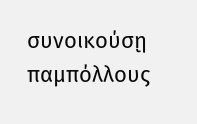συνοικούσῃ παμπόλλους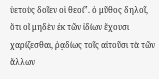ὑετοὺς δοῖεν οἱ θεοί”. ὁ μῦθος δηλοῖ, ὅτι οἵ μηδὲν ἐκ τῶν ἰδίων ἔχουσι χαρίζεσθαι, ῥᾳδίως τοῖς αἰτοῦσι τὰ τῶν ἄλλων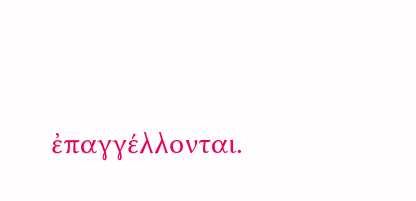ἐπαγγέλλονται.